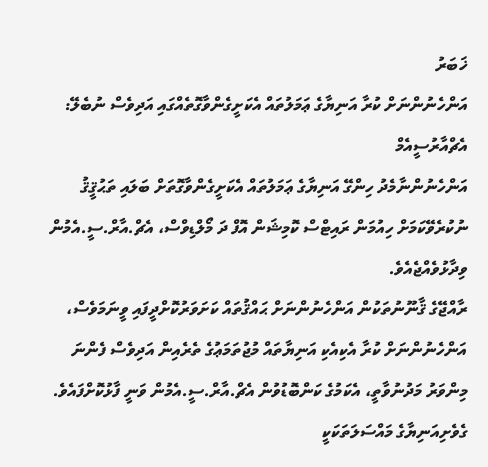ޚަބަރު
އަންހެނުންނަށް ކުރާ އަނިޔާގެ ޢަމަލުތައް އެކަށީގެންވާގޮތެއްގައި އަދިވެސް ނުބެލޭ: އެޗްއާރުސީއެމް
އަންހެނުންނާމެދު ހިންގޭ އަނިޔާގެ ޢަމަލުތައް އެކަށީގެންވާގޮތަށް ބަލައި ތަޙުޤީޤު ނުކުރެވޭކަމަށް ހިއުމަން ރައިޓްސް ކޮމިޝަން އޮފް ދަ މޯލްޑިވްސް، އެޗް.އާރް.ސީ.އެމުން ވިދާޅުވެއްޖެއެވެ.
ރާއްޖޭގެ ޤާނޫނުތަކުން އަންހެނުންނަށް ޙައްޤުތައް ކަށަވަރުކޮށްދީފައި ވީނަމަވެސް، އަންހެނުންނަށް ކުރާ އެކިއެކި އަނިޔާތައް މުޖުތަމަޢުގެ ތެރެއިން އަދިވެސް ފެންނަ މިންވަރު މަދުނުވާތީ، އެކަމުގެ ކަންބޮޑުވުން އެޗް.އާރް.ސީ.އެމުން ވަނީ ފާޅުކޮށްފައެވެ.
ގެވެށިއަނިޔާގެ މައްސަލަތަކަކީ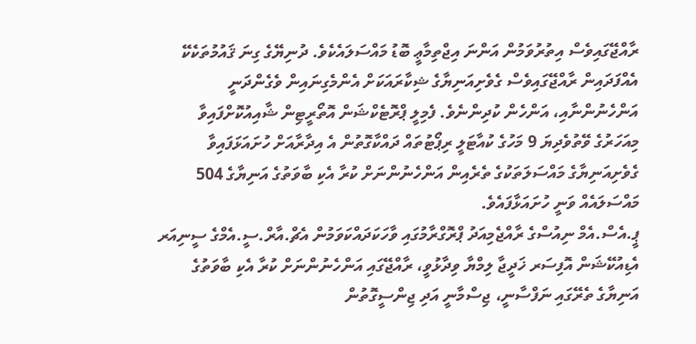ރާއްޖޭގައިވެސް އިތުރުވަމުން އަންނަ އިޖްތިމާޢީ ބޮޑު މައްސަލައެކެވެ. ދުނިޔޭގެ ގިނަ ޤައުމުތަކެކޭ އެއްފަދައިން ރާއްޖޭގައިވެސް ގެވެށިއަނިޔާގެ ޝިކާރައަކަށް އެންމެގިނައިން ވެގެންދަނީ އަންހެނުންނާއި، އަންހެން ކުދިންނެވެ. ފެމިލީ ޕްރޮޓެކްޝަން އޮތޯރީޓިން ޝާއިއުކޮށްފައިވާ މިއަހަރުގެ ވޭތުވެދިޔަ 9 މަހުގެ ކުއާޓަލީ ރިޕޯޓުތައް ދައްކާގޮތުން އެ އިދާރާއަށް ހުށައަޅަފައިވާ ގެވެށިއަނިޔާގެ މައްސަލަތަކުގެ ތެރެއިން އަންހެނުންނަށް ކުރާ އެކި ބާވަތުގެ އަނިޔާގެ 504 މައްސަލައެއް ވަނީ ހުށައަޅާފައެވެ.
ޕީ.އެސް.އެމް ނިއުސްގެ ރާއްޖެމިއަދު ޕްރޮގްރާމުގައި ވާހަކަދައްކަވަމުން އެޗް.އާރް.ސީ.އެމްގެ ސީނިއަރ އެޑިއުކޭޝަން އޮފިސަރ ޚަދީޖާ ލިމްޔާ ވިދާޅުވީ، ރާއްޖޭގައި އަންހެނުންނަށް ކުރާ އެކި ބާވަތުގެ އަނިޔާގެ ތެރޭގައި ނަފްސާނީ، ޖިސްމާނީ އަދި ޖިންސީގޮތުން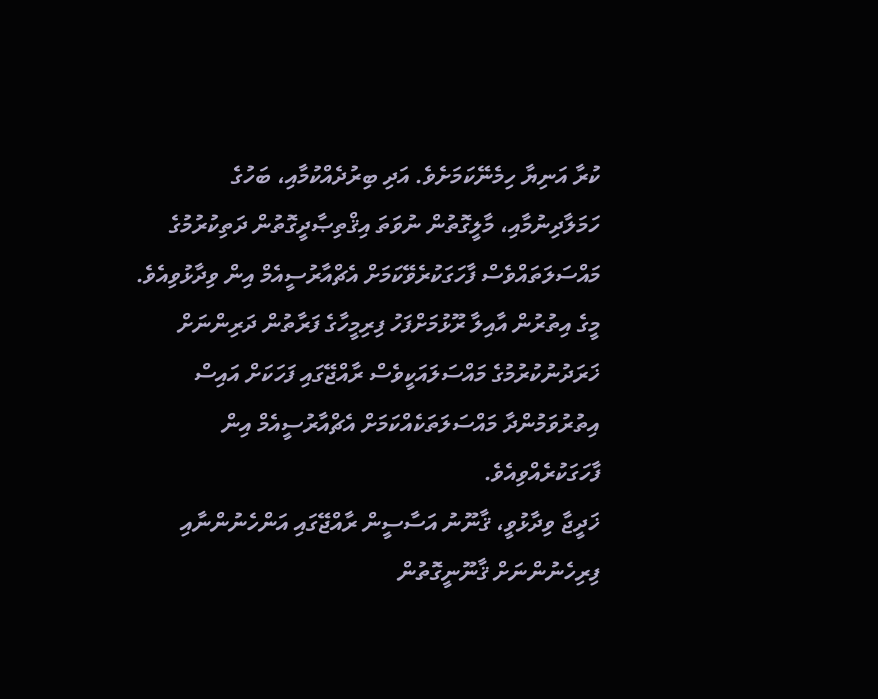ކުރާ އަނިޔާ ހިމެނޭކަމަށެވެ. އަދި ބިރުދެއްކުމާއި، ބަހުގެ ހަމަލާދިނުމާއި، މާލީގޮތުން ނުވަތަ އިޤްތިޞާދީގޮތުން ދަތިކުރުމުގެ މައްސަލަތައްވެސް ފާހަގަކުރެވޭކަމަށް އެޗްއާރުސީއެމް އިން ވިދާޅުވިއެވެ. މީގެ އިތުރުން އާއިލާ ރޫޅުމަށްފަހު ފިރިމީހާގެ ފަރާތުން ދަރިންނަށް ޚަރަދުނުކުރުމުގެ މައްސަލައަކީވެސް ރާއްޖޭގައި ފަހަކަށް އައިސް އިތުރުވަމުންދާ މައްސަލަތަކެއްކަމަށް އެޗްއާރުސީއެމް އިން ފާހަގަކުރެއްވިއެވެ.
ޚަދީޖާ ވިދާޅުވީ، ޤާނޫނު އަސާސީން ރާއްޖޭގައި އަންހެނުންނާއި ފިރިހެނުންނަށް ޤާނޫނީގޮތުން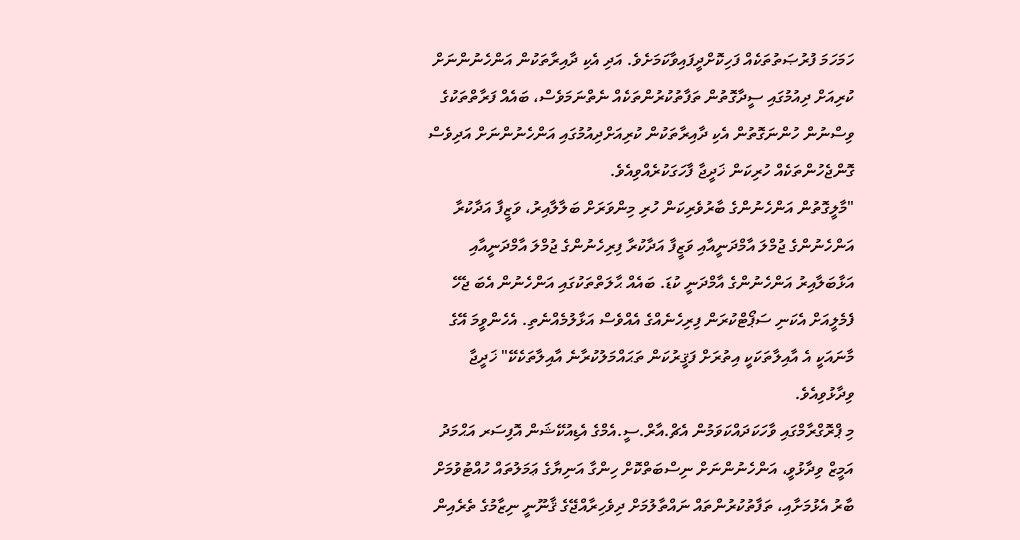ހަމަހަމަ ފުރުޞަތުތަކެއް ފަހިކޮށްދީފައިވާކަމަށެވެ. އަދި އެކި ދާއިރާތަކުން އަންހެނުންނަށް ކުރިއަށް ދިއުމުގައި ސީދާގޮތުން ތަފާތުކުރުންތަކެއް ނެތްނަމަވެސް، ބައެއް ފަރާތްތަކުގެ ވިސްނުން ހުންނަގޮތުން އެކި ދާއިރާތަކުން ކުރިއަށްދިއުމުގައި އަންހެނުންނަށް އަދިވެސް ގޮންޖެހުންތަކެއް ހުރިކަން ޚަދީޖާ ފާހަގަކުރެއްވިއެވެ.
"މާލީގޮތުން އަންހެނުންގެ ބާރުވެރިކަން ހުރި މިންވަރަށް ބަލާލާއިރު، ވަޒީފާ އަދާކުރާ އަންހެނުންގެ ޖުމްލަ އާމްދަނީއާއި ވަޒީފާ އަދާކުރާ ފިރިހެނުންގެ ޖުމްލަ އާމްދަނީއާއި އަޅާބަލާއިރު އަންހެނުންގެ އާމްދަނީ ކުޑަ. ބައެއް ޙާލަތްތަކުގައި އަންހެނުން އެބަ ޖެހޭ ފެމެލީއަށް އެކަނި ސަޕޯޓްކުރަން ފިރިހެނެއްގެ އެއްވެސް އަޅާލުމެއްނެތި. އެހެންވީމަ އޭގެ މާނައަކީ އެ އާއިލާތަކަކީ އިތުރަށް ފަޤީރުކަން ތަޙައްމަލުކުރާނެ އާއިލާތަކެކޭ" ޚަދީޖާ ވިދާޅުވިއެވެ.
މި ޕްރޮގްރާމްގައި ވާހަކަދައްކަވަމުން އެޗް.އާރް.ސީ.އެމްގެ އެޑިއުކޭޝަން އޮފިސަރ އަޙްމަދު އަމީޒް ވިދާޅުވީ، އަންހެނުންނަށް ނިސްބަތްކޮށް ހިންގާ އަނިޔާގެ ޢަމަލުތައް ހުއްޓުވުމަށް ބާރު އެޅުމަށާއި، ތަފާތުކުރުންތައް ނައްތާލުމަށް ދިވެހިރާއްޖޭގެ ޤާނޫނީ ނިޒާމުގެ ތެރެއިން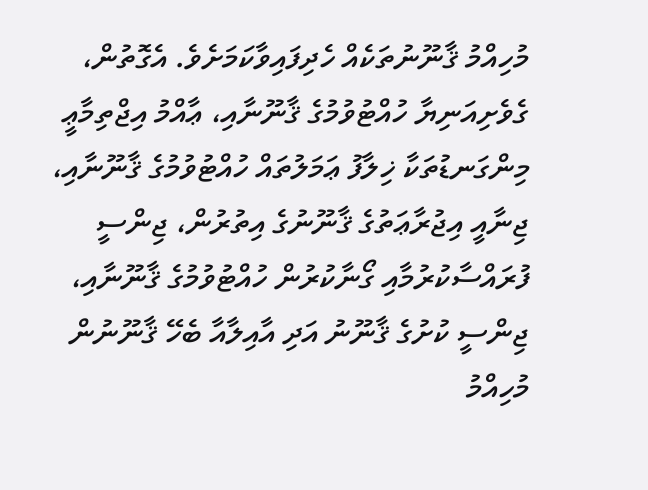މުހިއްމު ޤާނޫނުތަކެއް ހެދިފައިވާކަމަށެވެ. އެގޮތުން، ގެވެށިއަނިޔާ ހުއްޓުވުމުގެ ޤާނޫނާއި، ޢާއްމު އިޖްތިމާޢީ މިންގަނޑުތަކާ ޚިލާފު ޢަމަލުތައް ހުއްޓުވުމުގެ ޤާނޫނާއި، ޖިނާއީ އިޖުރާޢަތުގެ ޤާނޫނުގެ އިތުރުން، ޖިންސީ ފުރައްސާކުރުމާއި ގޯނާކުރުން ހުއްޓުވުމުގެ ޤާނޫނާއި، ޖިންސީ ކުށުގެ ޤާނޫނު އަދި އާއިލާއާ ބެހޭ ޤާނޫނުން މުހިއްމު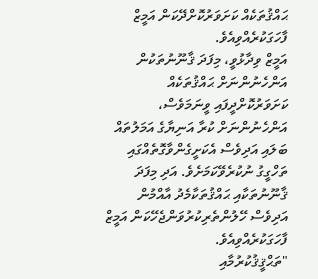ޙައްޤުތަކެއް ކަށަވަރުކޮށްދޭކަން އަމީޒް ފާހަގަކުރެއްވިއެވެ.
އަމީޒް ވިދާޅުވީ، މިފަދަ ޤާނޫނުތަކުން އަންހެނުންނަށް ޙައްޤުތަކެއް ކަށަވަރުކޮށްދީފައި ވީނަމަވެސް، އަންހެނުންނަށް ކުރާ އަނިޔާގެ އަމަލުތައް ބަލައި އަދިވެސް އެކަށީގެންވާގޮތެއްގައި ތަހްގީގު ނުކުރެވޭކަމަށެވެ. އަދި މިފަދަ ޤާނޫނުތަކާއި ޙައްޤުތަކާމެދު އާއްމުން އަދިވެސް ހޭލުންތެރިކުރުވަންޖެހޭކަން އަމީޒް ފާހަގަކުރެއްވިއެވެ.
"ތަޙްޤީޤުކުރުމާއި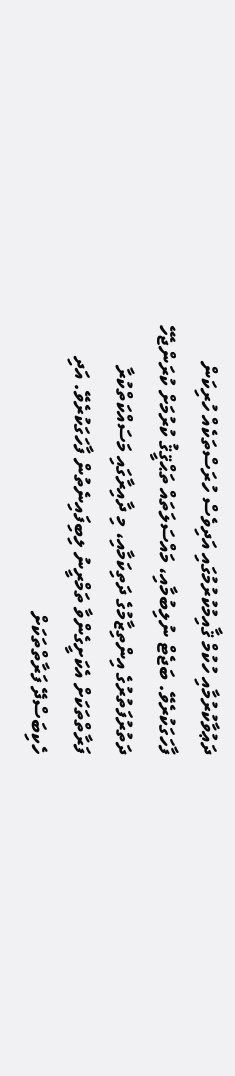ދަޢުވާކުރުމާއި ހުކުމް ޤާއިމުކުރުމުގައި އަދިވެސް ހުރަސްތަކެއް ހުރިކަން ފާހަގަކުރެވޭ. ބަޖެޓް ނުލިބުމާއި، މައްސަލަތައް ތަޙްޤީޤު ކުރުމަށް ކުރަންޖެހޭ ދަތުރުފަތުރުގެ އިންތިޒާމުގެ ދަތިކަމާއި، މި ދާއިރާގައި މަސައްކަތްކުރާ ފަރާތްތަކަށް އެކަށީގެންވާ ތަމްރީނު ލިބިފައިނެތުން ފާހަގަކުރެވޭ. އަދި ހެކިބަސްދޭ ފަރާތްތަކަށް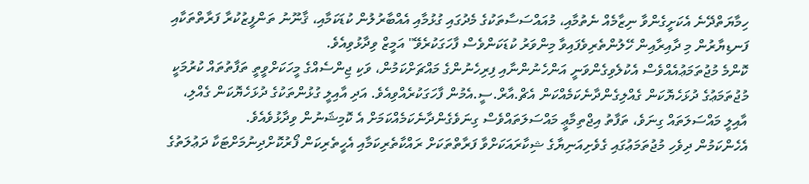ހިމާޔަތްދޭނެ އެކަށީގެންވާ ނިޒާމެއް ނެތުމާއި، މުއައްސަސާތަކުގެ މެދުގައި ގުޅުމާއި އެއްބާރުލުން ކުޑަކަމާއި، ޤާނޫނު ތަންފީޒުކުރާ ފަރާތްތަކާއި ފަނޑިޔާރުން މި ދާއިރާއިން ހޭލުންތެރިވެފައިވާ މިންވަރު ކުޑަކަންވެސް ފާހަގަކުރެވޭ" އަމީޒް ވިދާޅުވިއެވެ.
ކޮންމެ މުޖުތަމަޢުއެއްވެސް އެކުލެވިގެންވަނީ އަންހެނުންނާއި ފިރިހެނުންގެ މައްޗަށްކަމުން، ވަކި ޖިންސެއްގެ މީހަކަށްވީތީ ތަފާތުތައް ކުރުމަކީ މުޖުތަމަޢުގެ ދުޅަހެޔޮކަން ގެއްލިގެންދާނެކަމެއްކަން އެޗް.އާރް.ސީ.އެމުން ފާހަގަކުރެއްވިއެވެ. އަދި އާއިލީ ގުޅުންތަކުގެ ދުޅަހެޔޮކަން ގެއްލި، އާއިލީ މައްސަލަތައް ގިނަވެ، ތަފާތު އިޖްތިމާޢީ މައްސަލަތައްވެސް ގިނަވެގެންދާނެކަމެއްކަމަށް އެ ކޮމިޝަނުން ވިދާޅުވެއެވެ.
އެހެންކަމުން ދިވެހި މުޖުތަމަޢުގައި ގެވެށިއަނިޔާގެ ޝިކާރައަކަށްވާ ފަރާތްތަކަށް ރައްކާތެރިކަމާއި އެހީތެރިކަން ފޯރުކޮށްދިނުމަށްޓަކާ ދަޢުލަތުގެ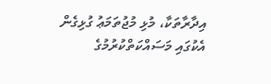އިދާރާތަކާ، މުޅި މުޖުތަމަޢު ގުޅިގެން އެކުގައި މަސައްކަތްކުރުމުގެ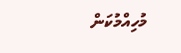މުހިއްމުކަން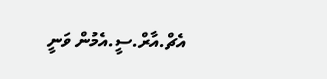އެޗް.އާރް.ސީ.އެމުން ވަނީ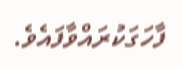ފާހަގަކުރައްވާފައެވެ.